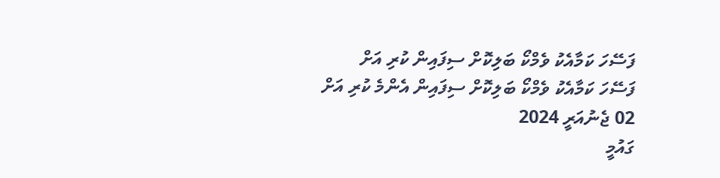ފަސޭހަ ކަމާއެކު ވެމްކޯ ބަލިކޮށް ސިފައިން ކުރި އަށް
ފަސޭހަ ކަމާއެކު ވެމްކޯ ބަލިކޮށް ސިފައިން އެންމެ ކުރި އަށް
02 ޖެނުއަރީ 2024
ގައުމީ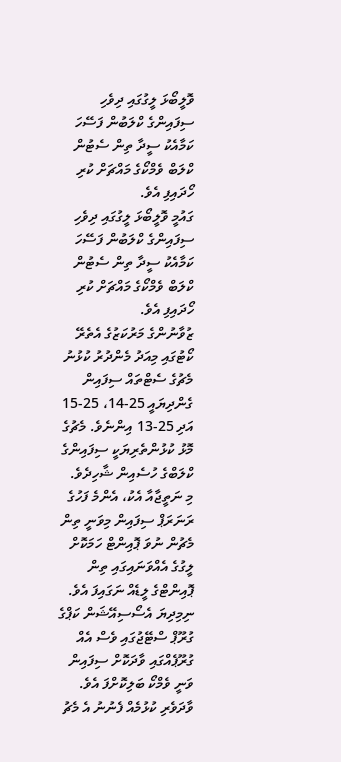ވޮލީބޯޅަ ލީގުގައި ދިވެހި ސިފައިންގެ ކްލަބުން ފަސޭހަ ކަމާއެކު ސީދާ ތިން ސެޓުން ކްލަބް ވެމްކޯގެ މައްޗަށް ކުރި ހޯދައިފި އެވެ.
ގައުމީ ވޮލީބޯޅަ ލީގުގައި ދިވެހި ސިފައިންގެ ކްލަބުން ފަސޭހަ ކަމާއެކު ސީދާ ތިން ސެޓުން ކްލަބް ވެމްކޯގެ މައްޗަށް ކުރި ހޯދައިފި އެވެ.
ޒުވާނުންގެ މަރުކަޒުގެ އެތެރޭ ކޯޓުގައި މިއަދު މެންދުރު ކުޅުނު މެޗުގެ ސެޓްތައް ސިފައިން ގެންދިޔައީ 25-14، 25-15 އަދި 25-13 އިންނެވެ. މެޗުގެ މޮޅު ކުޅުންތެރިޔަކީ ސިފައިންގެ ކްލަބްގެ ހުސެއިން ޝާހިދެވެ.
މި ނަތީޖާއާ އެކު، އެންމެ ފަހުގެ ރަނަރަޕް ސިފައިން މިވަނީ ތިން މެޗުން ނުވަ ޕޮއިންޓް ހަމަކޮށް ލީގުގެ އެއްވަނައިގައި ތިން ޕޮއިންޓްގެ ލީޑެއް ނަގައިފަ އެވެ.
ނިމިދިޔަ އެސޯސިއޭޝަން ކަޕްގެ ގުރޫޕް ސްޓޭޖުގައި ވެސް އެއް ގުރޫޕެއްގައި ވާދަކޮށް ސިފައިން ވަނީ ވެމްކޯ ބަލިކޮށްފަ އެވެ. ވާދަވެރި ކުޅުމެއް ފެނުނު އެ މެޗު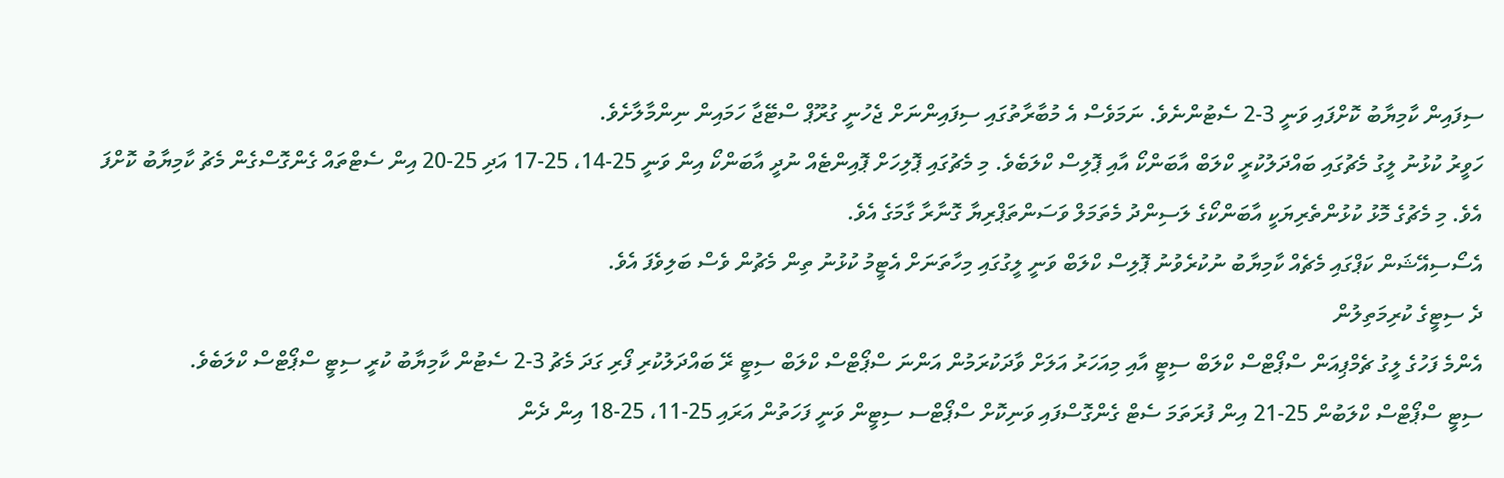ސިފައިން ކާމިޔާބު ކޮށްފައި ވަނީ 3-2 ސެޓުންނެވެ. ނަމަވެސް އެ މުބާރާތުގައި ސިފައިންނަށް ޖެހުނީ ގުރޫޕް ސްޓޭޖާ ހަމައިން ނިންމާލާށެވެ.
ހަވީރު ކުޅުނު ލީގު މެޗުގައި ބައްދަލުކުރީ ކްލަބް އާބަންކޯ އާއި ޕޮލިސް ކްލަބެވެ. މި މެޗުގައި ޕޮލިހަށް ޕޮއިންޓެއް ނުދީ އާބަންކޯ އިން ވަނީ 25-14، 25-17 އަދި 25-20 އިން ސެޓްތައް ގެންގޮސްގެން މެޗު ކާމިޔާބު ކޮށްފަ އެވެ. މި މެޗުގެ މޮޅު ކުޅުންތެރިޔަކީ އާބަންކޯގެ ލަސިންދު މެތަމަލް ވަސަންތަޕްރިޔާ ގޮނާރާ ގާމަގެ އެވެ.
އެސޯސިއޭޝަން ކަޕްގައި މެޗެއް ކާމިޔާބު ނުކުރެވުނު ޕޮލިސް ކްލަބް ވަނީ ލީގުގައި މިހާތަނަށް އެޓީމު ކުޅުނު ތިން މެޗުން ވެސް ބަލިވެފަ އެވެ.
ދެ ސިޓީގެ ކުރިމަތިލުން
އެންމެ ފަހުގެ ލީގު ޗެމްޕިއަން ސްޕޯޓްސް ކްލަބް ސިޓީ އާއި މިއަހަރު އަލަށް ވާދަކުރަމުން އަންނަ ސްޕޯޓްސް ކްލަބް ސިޓީ ރޭ ބައްދަލުކުރި ފޯރި ގަދަ މެޗު 3-2 ސެޓުން ކާމިޔާބު ކުރީ ސިޓީ ސްޕޯޓްސް ކްލަބެވެ.
ސިޓީ ސްޕޯޓްސް ކްލަބުން 25-21 އިން ފުރަތަމަ ސެޓް ގެންގޮސްފައި ވަނިކޮށް ސްޕޯޓްސ ސިޓީން ވަނީ ފަހަތުން އަރައި 25-11، 25-18 އިން ދެން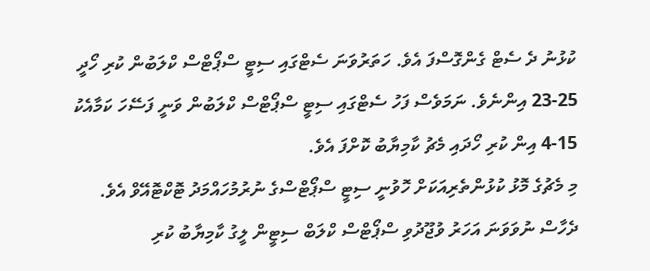ކުޅުނު ދެ ސެޓް ގެންގޮސްފަ އެވެ. ހަތަރުވަނަ ސެޓްގައި ސިޓީ ސްޕޯޓްސް ކްލަބުން ކުރި ހޯދީ 25-23 އިންނެވެ. ނަމަވެސް ފަހު ސެޓްގައި ސިޓީ ސްޕޯޓްސް ކްލަބުން ވަނީ ފަސޭހަ ކަމާއެކު 15-4 އިން ކުރި ހޯދައި މެޗު ކާމިޔާބު ކޮށްފަ އެވެ.
މި މެޗުގެ މޮޅު ކުޅުންތެރިއަކަށް ހޮވުނީ ސިޓީ ސްޕޯޓްސްގެ ނުރުމުހައްމަދު ޓޮކްޓޮއޭވް އެވެ.
ދެހާސް ނުވަވަނަ އަހަރު ވުޖޫދުވި ސްޕޯޓްސް ކްލަބް ސިޓީން ލީގު ކާމިޔާބު ކުރި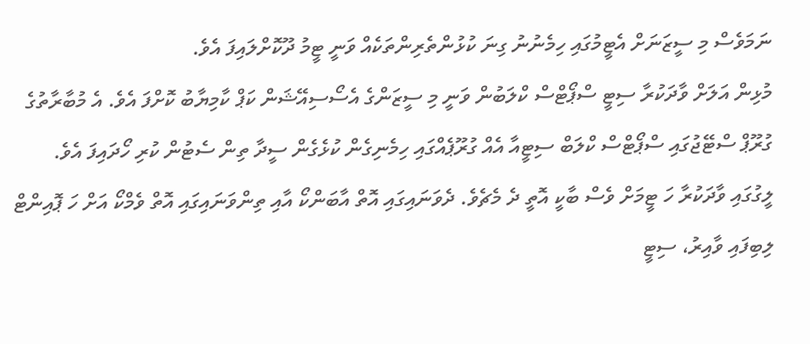ނަމަވެސް މި ސީޒަނަށް އެޓީމުގައި ހިމެނުނު ގިނަ ކުޅުންތެރިންތަކެއް ވަނީ ޓީމު ދޫކޮށްލައިފަ އެވެ.
މުޅިން އަލަށް ވާދަކުރާ ސިޓީ ސްޕޯޓްސް ކްލަބުން ވަނީ މި ސީޒަންގެ އެސޯސިއޭޝަން ކަޕް ކާމިޔާބު ކޮށްފަ އެވެ. އެ މުބާރާތުގެ ގުރޫޕް ސްޓޭޖުގައި ސްޕޯޓްސް ކްލަބް ސިޓީއާ އެއް ގުރޫޕެއްގައި ހިމެނިގެން ކުޅެގެން ސީދާ ތިން ސެޓުން ކުރި ހޯދައިފަ އެވެ.
ލީގުގައި ވާދަކުރާ ހަ ޓީމަށް ވެސް ބާކީ އޮތީ ދެ މެޗެވެ. ދެވަނައިގައި އޮތް އާބަންކޯ އާއި ތިންވަނައިގައި އޮތް ވެމްކޯ އަށް ހަ ޕޮއިންޓް ލިބިފައި ވާއިރު، ސިޓީ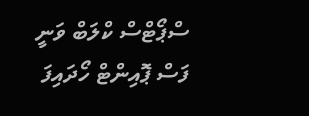ސްޕޯޓްސް ކްލަބް ވަނީ ފަސް ޕޮއިންޓް ހޯދައިފަ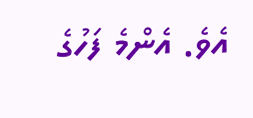އެވެ. އެންމެ ފަހުގެ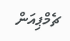ޗެމްޕިއަން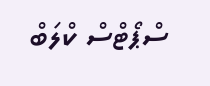ސްޕޯޓްސް ކްލަބް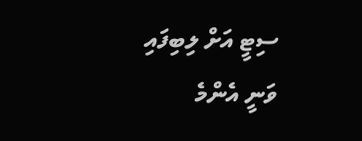ސިޓީ އަށް ލިބިފައި ވަނީ އެންމެ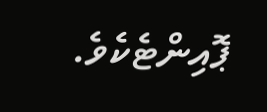ޕޮއިންޓެކެވެ.